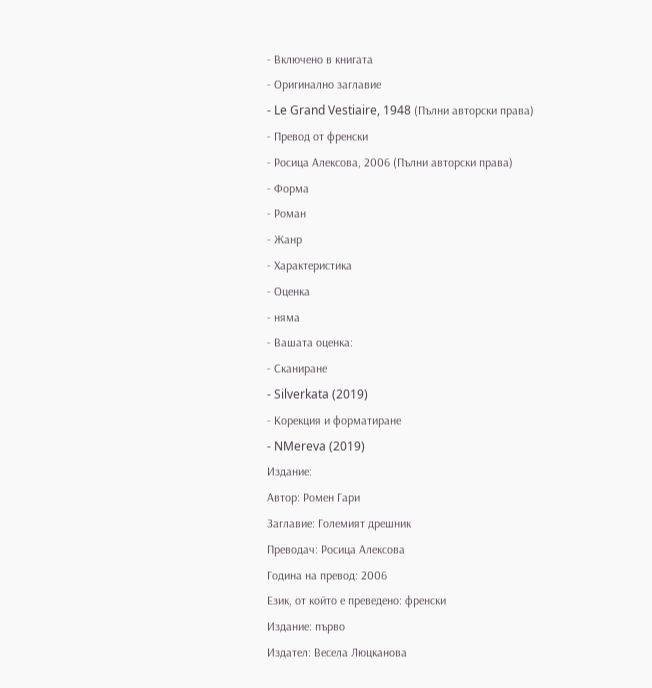- Включено в книгата
- Оригинално заглавие
- Le Grand Vestiaire, 1948 (Пълни авторски права)
- Превод от френски
- Росица Алексова, 2006 (Пълни авторски права)
- Форма
- Роман
- Жанр
- Характеристика
- Оценка
- няма
- Вашата оценка:
- Сканиране
- Silverkata (2019)
- Корекция и форматиране
- NMereva (2019)
Издание:
Автор: Ромен Гари
Заглавие: Големият дрешник
Преводач: Росица Алексова
Година на превод: 2006
Език, от който е преведено: френски
Издание: първо
Издател: Весела Люцканова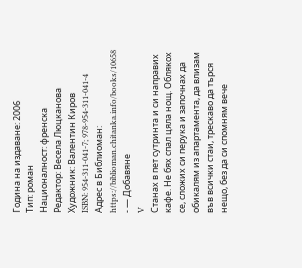Година на издаване: 2006
Тип: роман
Националност: френска
Редактор: Весела Люцканова
Художник: Валентин Киров
ISBN: 954-311-041-7; 978-954-311-041-4
Адрес в Библиоман: https://biblioman.chitanka.info/books/10658
- — Добавяне
V
Станах в пет сутринта и си направих кафе. Не бях спал цяла нощ. Облякох се, сложих си перука и започнах да обикалям из апартамента, да влизам във всички стаи, трескаво да търся нещо, без да си спомням вече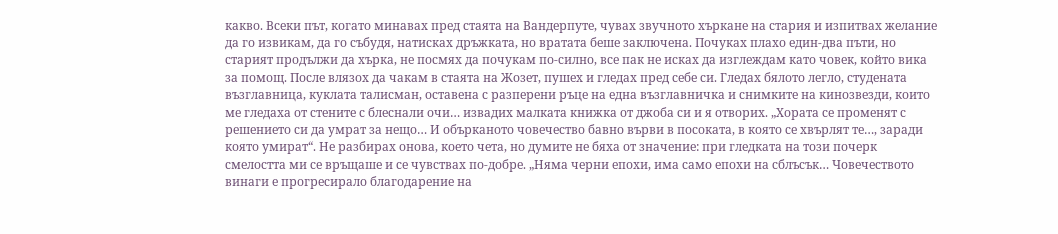какво. Всеки път, когато минавах пред стаята на Вандерпуте, чувах звучното хъркане на стария и изпитвах желание да го извикам, да го събудя, натисках дръжката, но вратата беше заключена. Почуках плахо един-два пъти, но старият продължи да хърка, не посмях да почукам по-силно, все пак не исках да изглеждам като човек, който вика за помощ. После влязох да чакам в стаята на Жозет, пушех и гледах пред себе си. Гледах бялото легло, студената възглавница, куклата талисман, оставена с разперени ръце на една възглавничка и снимките на кинозвезди, които ме гледаха от стените с блеснали очи… извадих малката книжка от джоба си и я отворих. „Хората се променят с решението си да умрат за нещо… И обърканото човечество бавно върви в посоката, в която се хвърлят те…, заради която умират“. Не разбирах онова, което чета, но думите не бяха от значение: при гледката на този почерк смелостта ми се връщаше и се чувствах по-добре. „Няма черни епохи, има само епохи на сблъсък… Човечеството винаги е прогресирало благодарение на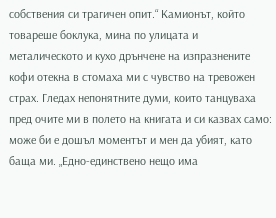собствения си трагичен опит.“ Камионът, който товареше боклука, мина по улицата и металическото и кухо дрънчене на изпразнените кофи отекна в стомаха ми с чувство на тревожен страх. Гледах непонятните думи, които танцуваха пред очите ми в полето на книгата и си казвах само: може би е дошъл моментът и мен да убият, като баща ми. „Едно-единствено нещо има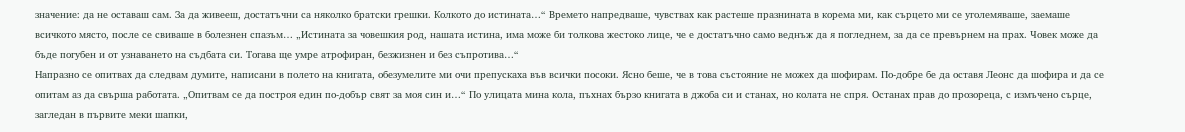значение: да не оставаш сам. За да живееш, достатъчни са няколко братски грешки. Колкото до истината…“ Времето напредваше, чувствах как растеше празнината в корема ми, как сърцето ми се уголемяваше, заемаше всичкото място, после се свиваше в болезнен спазъм… „Истината за човешкия род, нашата истина, има може би толкова жестоко лице, че е достатъчно само веднъж да я погледнем, за да се превърнем на прах. Човек може да бъде погубен и от узнаването на съдбата си. Тогава ще умре атрофиран, безжизнен и без съпротива…“
Напразно се опитвах да следвам думите, написани в полето на книгата, обезумелите ми очи препускаха във всички посоки. Ясно беше, че в това състояние не можех да шофирам. По-добре бе да оставя Леонс да шофира и да се опитам аз да свърша работата. „Опитвам се да построя един по-добър свят за моя син и…“ По улицата мина кола, пъхнах бързо книгата в джоба си и станах, но колата не спря. Останах прав до прозореца, с измъчено сърце, загледан в първите меки шапки,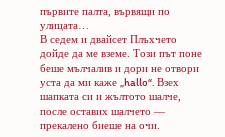първите палта, вървящи по улицата…
В седем и двайсет Плъхчето дойде да ме вземе. Този път поне беше мълчалив и дори не отвори уста да ми каже „hallo“. Взех шапката си и жълтото шалче, после оставих шалчето — прекалено биеше на очи.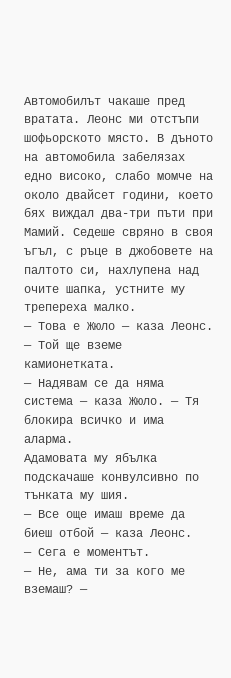Автомобилът чакаше пред вратата. Леонс ми отстъпи шофьорското място. В дъното на автомобила забелязах едно високо, слабо момче на около двайсет години, което бях виждал два-три пъти при Мамий. Седеше свряно в своя ъгъл, с ръце в джобовете на палтото си, нахлупена над очите шапка, устните му трепереха малко.
— Това е Жюло — каза Леонс. — Той ще вземе камионетката.
— Надявам се да няма система — каза Жюло. — Тя блокира всичко и има аларма.
Адамовата му ябълка подскачаше конвулсивно по тънката му шия.
— Все още имаш време да биеш отбой — каза Леонс.
— Сега е моментът.
— Не, ама ти за кого ме вземаш? —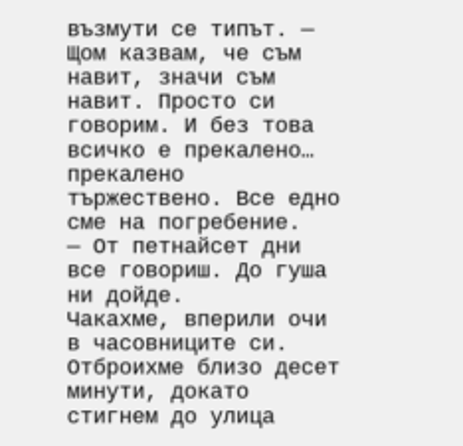възмути се типът. — Щом казвам, че съм навит, значи съм навит. Просто си говорим. И без това всичко е прекалено… прекалено тържествено. Все едно сме на погребение.
— От петнайсет дни все говориш. До гуша ни дойде.
Чакахме, вперили очи в часовниците си. Отброихме близо десет минути, докато стигнем до улица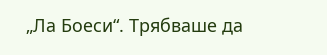„Ла Боеси“. Трябваше да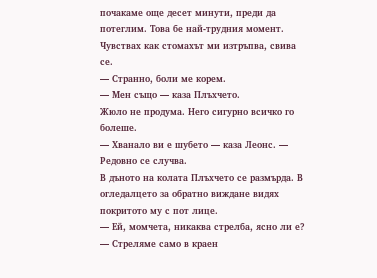почакаме още десет минути, преди да потеглим. Това бе най-трудния момент. Чувствах как стомахът ми изтръпва, свива се.
— Странно, боли ме корем.
— Мен също — каза Плъхчето.
Жюло не продума. Него сигурно всичко го болеше.
— Хванало ви е шубето — каза Леонс. — Редовно се случва.
В дъното на колата Плъхчето се размърда. В огледалцето за обратно виждане видях покритото му с пот лице.
— Ей, момчета, никаква стрелба, ясно ли е?
— Стреляме само в краен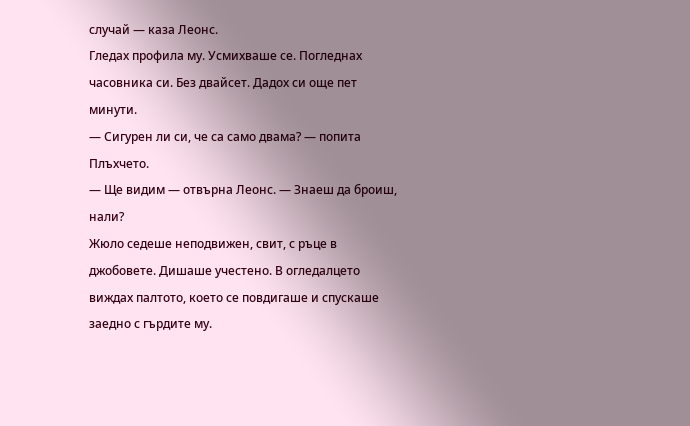случай — каза Леонс.
Гледах профила му. Усмихваше се. Погледнах часовника си. Без двайсет. Дадох си още пет минути.
— Сигурен ли си, че са само двама? — попита Плъхчето.
— Ще видим — отвърна Леонс. — Знаеш да броиш, нали?
Жюло седеше неподвижен, свит, с ръце в джобовете. Дишаше учестено. В огледалцето виждах палтото, което се повдигаше и спускаше заедно с гърдите му.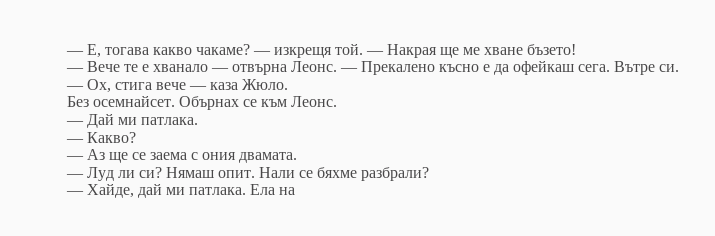— Е, тогава какво чакаме? — изкрещя той. — Накрая ще ме хване бъзето!
— Вече те е хванало — отвърна Леонс. — Прекалено късно е да офейкаш сега. Вътре си.
— Ох, стига вече — каза Жюло.
Без осемнайсет. Обърнах се към Леонс.
— Дай ми патлака.
— Какво?
— Аз ще се заема с ония двамата.
— Луд ли си? Нямаш опит. Нали се бяхме разбрали?
— Хайде, дай ми патлака. Ела на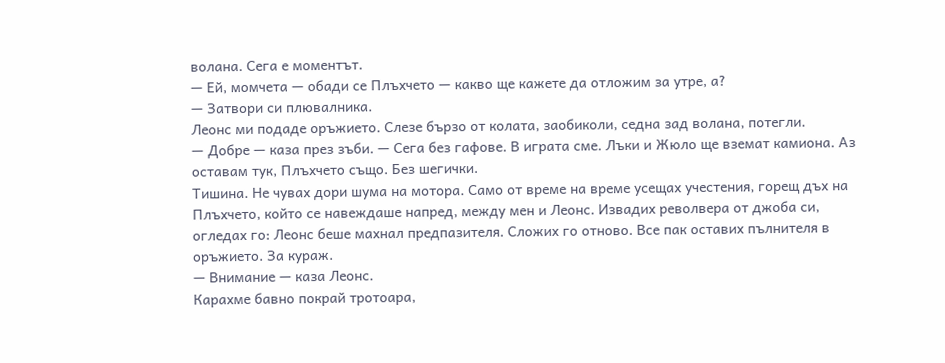волана. Сега е моментът.
— Ей, момчета — обади се Плъхчето — какво ще кажете да отложим за утре, а?
— Затвори си плювалника.
Леонс ми подаде оръжието. Слезе бързо от колата, заобиколи, седна зад волана, потегли.
— Добре — каза през зъби. — Сега без гафове. В играта сме. Лъки и Жюло ще вземат камиона. Аз оставам тук, Плъхчето също. Без шегички.
Тишина. Не чувах дори шума на мотора. Само от време на време усещах учестения, горещ дъх на Плъхчето, който се навеждаше напред, между мен и Леонс. Извадих револвера от джоба си, огледах го: Леонс беше махнал предпазителя. Сложих го отново. Все пак оставих пълнителя в оръжието. За кураж.
— Внимание — каза Леонс.
Карахме бавно покрай тротоара,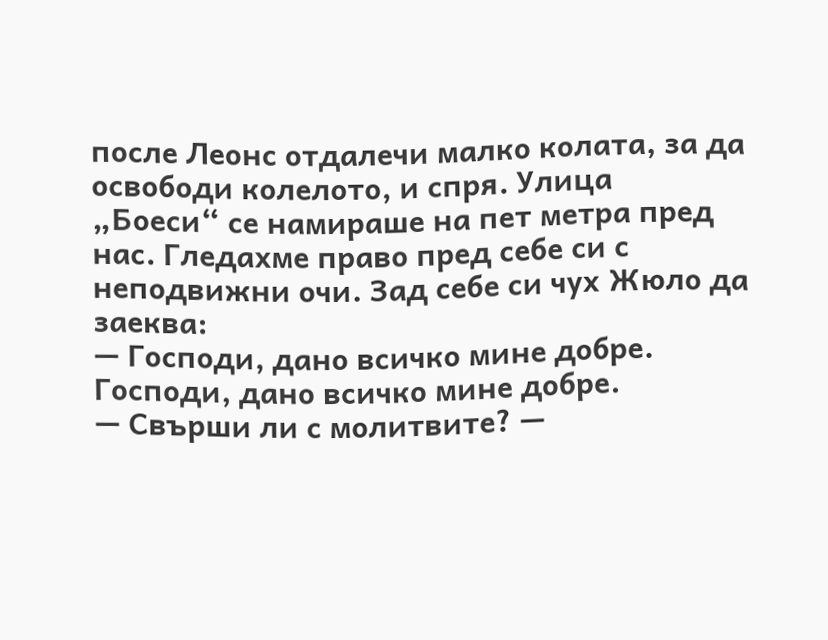после Леонс отдалечи малко колата, за да освободи колелото, и спря. Улица „Боеси“ се намираше на пет метра пред нас. Гледахме право пред себе си с неподвижни очи. Зад себе си чух Жюло да заеква:
— Господи, дано всичко мине добре. Господи, дано всичко мине добре.
— Свърши ли с молитвите? —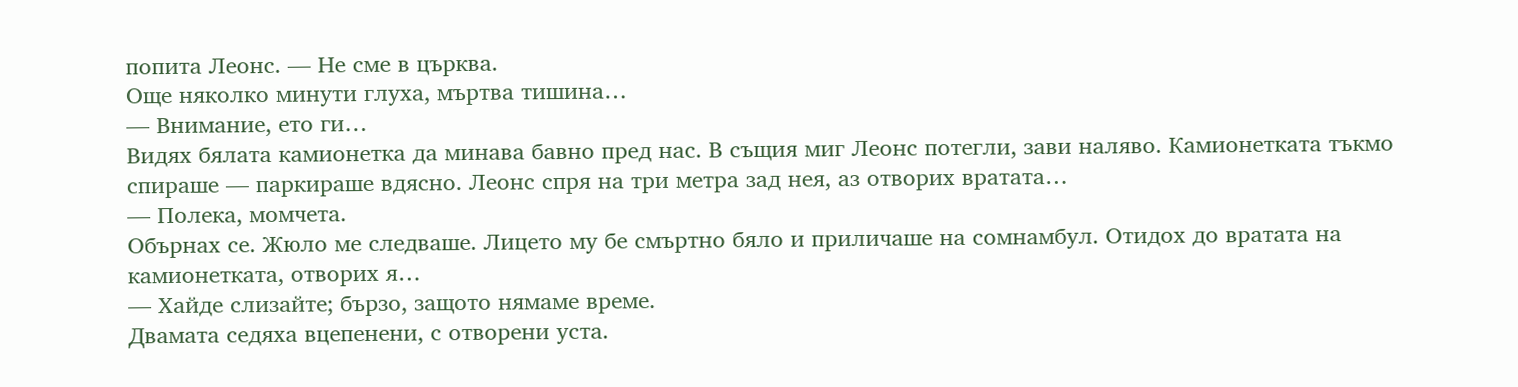попита Леонс. — Не сме в църква.
Още няколко минути глуха, мъртва тишина…
— Внимание, ето ги…
Видях бялата камионетка да минава бавно пред нас. В същия миг Леонс потегли, зави наляво. Камионетката тъкмо спираше — паркираше вдясно. Леонс спря на три метра зад нея, аз отворих вратата…
— Полека, момчета.
Обърнах се. Жюло ме следваше. Лицето му бе смъртно бяло и приличаше на сомнамбул. Отидох до вратата на камионетката, отворих я…
— Хайде слизайте; бързо, защото нямаме време.
Двамата седяха вцепенени, с отворени уста.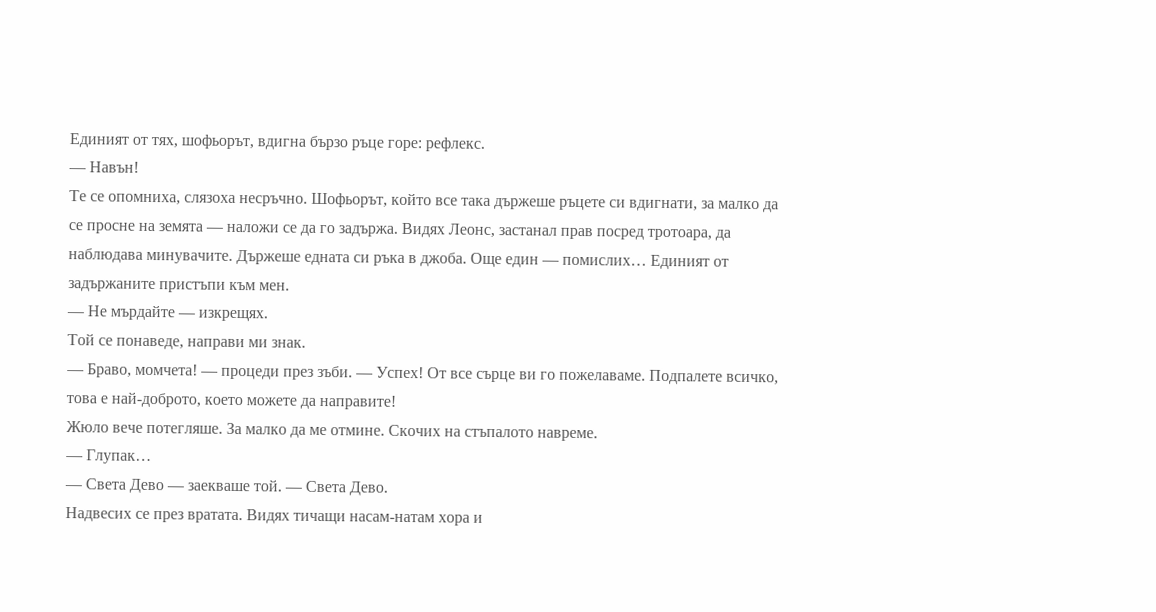Единият от тях, шофьорът, вдигна бързо ръце горе: рефлекс.
— Навън!
Те се опомниха, слязоха несръчно. Шофьорът, който все така държеше ръцете си вдигнати, за малко да се просне на земята — наложи се да го задържа. Видях Леонс, застанал прав посред тротоара, да наблюдава минувачите. Държеше едната си ръка в джоба. Още един — помислих… Единият от задържаните пристъпи към мен.
— Не мърдайте — изкрещях.
Той се понаведе, направи ми знак.
— Браво, момчета! — процеди през зъби. — Успех! От все сърце ви го пожелаваме. Подпалете всичко, това е най-доброто, което можете да направите!
Жюло вече потегляше. За малко да ме отмине. Скочих на стъпалото навреме.
— Глупак…
— Света Дево — заекваше той. — Света Дево.
Надвесих се през вратата. Видях тичащи насам-натам хора и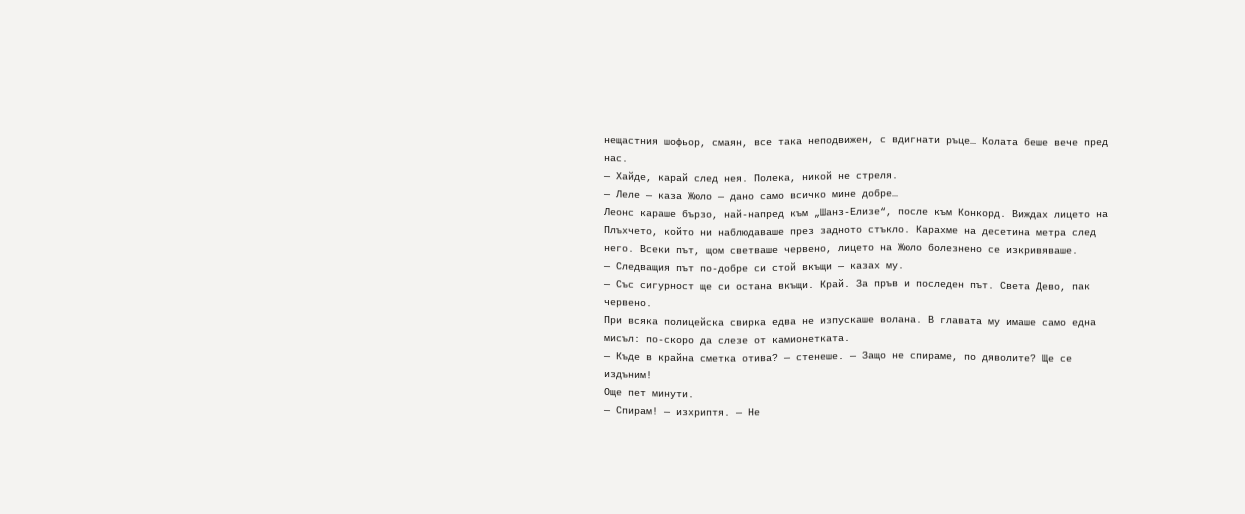нещастния шофьор, смаян, все така неподвижен, с вдигнати ръце… Колата беше вече пред нас.
— Хайде, карай след нея. Полека, никой не стреля.
— Леле — каза Жюло — дано само всичко мине добре…
Леонс караше бързо, най-напред към „Шанз-Елизе“, после към Конкорд. Виждах лицето на Плъхчето, който ни наблюдаваше през задното стъкло. Карахме на десетина метра след него. Всеки път, щом светваше червено, лицето на Жюло болезнено се изкривяваше.
— Следващия път по-добре си стой вкъщи — казах му.
— Със сигурност ще си остана вкъщи. Край. За пръв и последен път. Света Дево, пак червено.
При всяка полицейска свирка едва не изпускаше волана. В главата му имаше само една мисъл: по-скоро да слезе от камионетката.
— Къде в крайна сметка отива? — стенеше. — Защо не спираме, по дяволите? Ще се издъним!
Още пет минути.
— Спирам! — изхриптя. — Не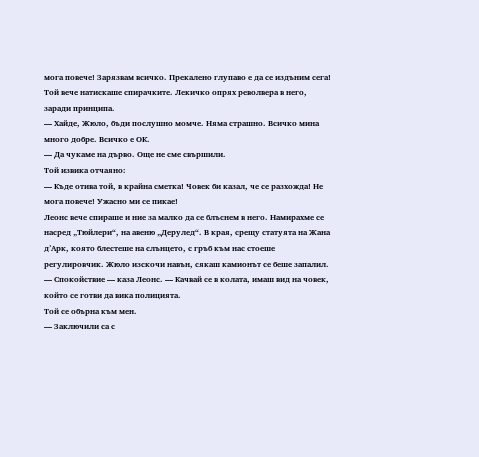мога повече! Зарязвам всичко. Прекалено глупаво е да се издъним сега!
Той вече натискаше спирачките. Лекичко опрях револвера в него, заради принципа.
— Хайде, Жюло, бъди послушно момче. Няма страшно. Всичко мина много добре. Всичко е ОК.
— Да чукаме на дърво. Още не сме свършили.
Той извика отчаяно:
— Къде отива той, в крайна сметка! Човек би казал, че се разхожда! Не мога повече! Ужасно ми се пикае!
Леонс вече спираше и ние за малко да се блъснем в него. Намирахме се насред „Тюйлери“, на авеню „Дерулед“. В края, срещу статуята на Жана дʼАрк, която блестеше на слънцето, с гръб към нас стоеше регулировчик. Жюло изскочи навън, сякаш камионът се беше запалил.
— Спокойствие — каза Леонс. — Качвай се в колата, имаш вид на човек, който се готви да вика полицията.
Той се обърна към мен.
— Заключили са с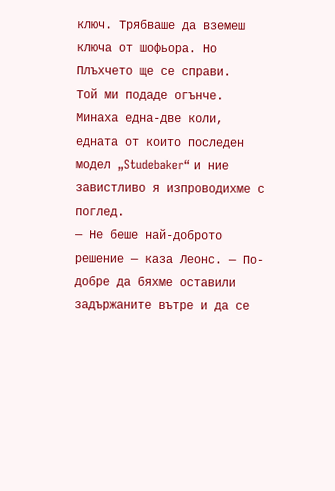ключ. Трябваше да вземеш ключа от шофьора. Но Плъхчето ще се справи.
Той ми подаде огънче. Минаха една-две коли, едната от които последен модел „Studebaker“ и ние завистливо я изпроводихме с поглед.
— Не беше най-доброто решение — каза Леонс. — По-добре да бяхме оставили задържаните вътре и да се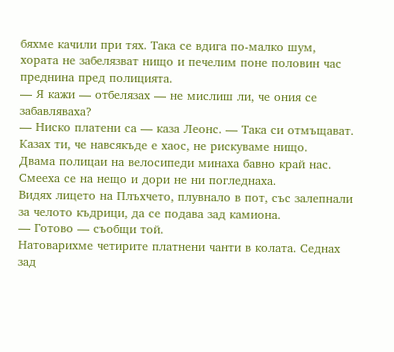бяхме качили при тях. Така се вдига по-малко шум, хората не забелязват нищо и печелим поне половин час преднина пред полицията.
— Я кажи — отбелязах — не мислиш ли, че ония се забавляваха?
— Ниско платени са — каза Леонс. — Така си отмъщават. Казах ти, че навсякъде е хаос, не рискуваме нищо.
Двама полицаи на велосипеди минаха бавно край нас. Смееха се на нещо и дори не ни погледнаха.
Видях лицето на Плъхчето, плувнало в пот, със залепнали за челото къдрици, да се подава зад камиона.
— Готово — съобщи той.
Натоварихме четирите платнени чанти в колата. Седнах зад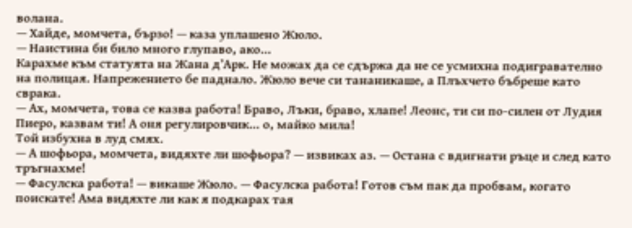волана.
— Хайде, момчета, бързо! — каза уплашено Жюло.
— Наистина би било много глупаво, ако…
Карахме към статуята на Жана дʼАрк. Не можах да се сдържа да не се усмихна подигравателно на полицая. Напрежението бе паднало. Жюло вече си тананикаше, а Плъхчето бъбреше като сврака.
— Ах, момчета, това се казва работа! Браво, Лъки, браво, хлапе! Леонс, ти си по-силен от Лудия Пиеро, казвам ти! А оня регулировчик… о, майко мила!
Той избухна в луд смях.
— А шофьора, момчета, видяхте ли шофьора? — извиках аз. — Остана с вдигнати ръце и след като тръгнахме!
— Фасулска работа! — викаше Жюло. — Фасулска работа! Готов съм пак да пробвам, когато поискате! Ама видяхте ли как я подкарах тая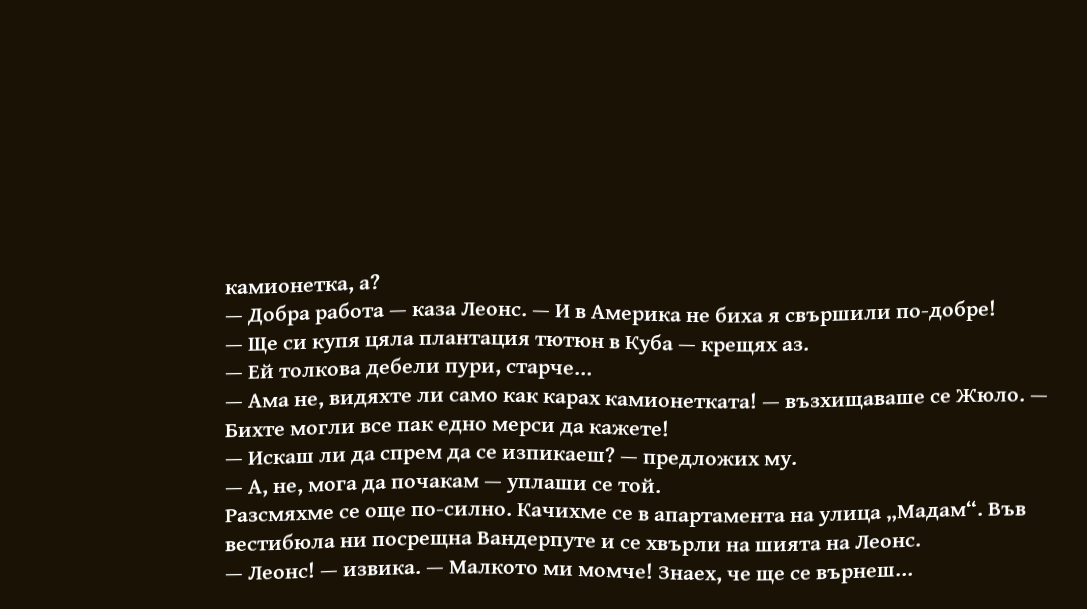камионетка, а?
— Добра работа — каза Леонс. — И в Америка не биха я свършили по-добре!
— Ще си купя цяла плантация тютюн в Куба — крещях аз.
— Ей толкова дебели пури, старче…
— Ама не, видяхте ли само как карах камионетката! — възхищаваше се Жюло. — Бихте могли все пак едно мерси да кажете!
— Искаш ли да спрем да се изпикаеш? — предложих му.
— А, не, мога да почакам — уплаши се той.
Разсмяхме се още по-силно. Качихме се в апартамента на улица „Мадам“. Във вестибюла ни посрещна Вандерпуте и се хвърли на шията на Леонс.
— Леонс! — извика. — Малкото ми момче! Знаех, че ще се върнеш…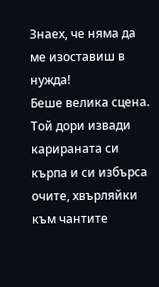Знаех, че няма да ме изоставиш в нужда!
Беше велика сцена. Той дори извади карираната си кърпа и си избърса очите, хвърляйки към чантите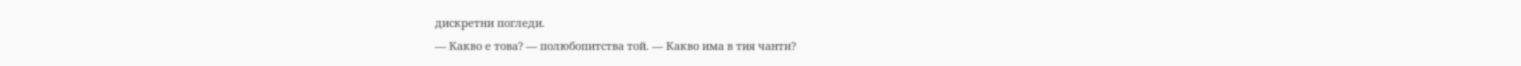дискретни погледи.
— Какво е това? — полюбопитства той. — Какво има в тия чанти?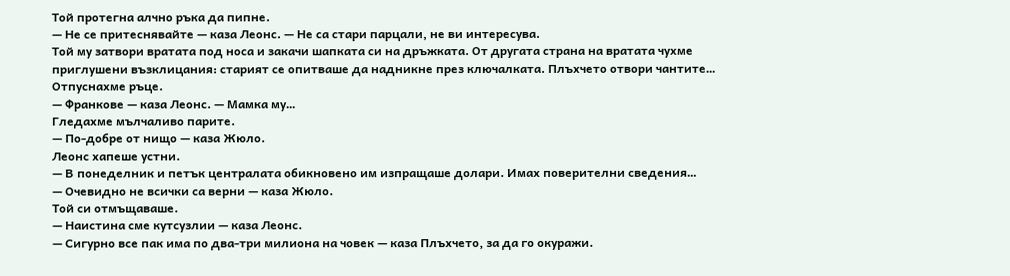Той протегна алчно ръка да пипне.
— Не се притеснявайте — каза Леонс. — Не са стари парцали, не ви интересува.
Той му затвори вратата под носа и закачи шапката си на дръжката. От другата страна на вратата чухме приглушени възклицания: старият се опитваше да надникне през ключалката. Плъхчето отвори чантите… Отпуснахме ръце.
— Франкове — каза Леонс. — Мамка му…
Гледахме мълчаливо парите.
— По-добре от нищо — каза Жюло.
Леонс хапеше устни.
— В понеделник и петък централата обикновено им изпращаше долари. Имах поверителни сведения…
— Очевидно не всички са верни — каза Жюло.
Той си отмъщаваше.
— Наистина сме кутсузлии — каза Леонс.
— Сигурно все пак има по два-три милиона на човек — каза Плъхчето, за да го окуражи.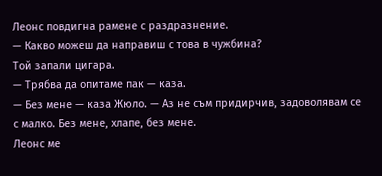Леонс повдигна рамене с раздразнение.
— Какво можеш да направиш с това в чужбина?
Той запали цигара.
— Трябва да опитаме пак — каза.
— Без мене — каза Жюло. — Аз не съм придирчив, задоволявам се с малко. Без мене, хлапе, без мене.
Леонс ме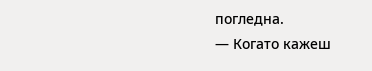погледна.
— Когато кажеш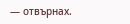— отвърнах.